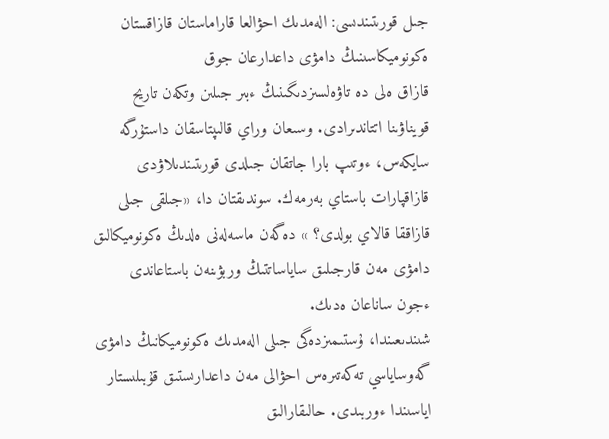جىل قورىتىندىسى: الەمدىك احۋالعا قاراماستان قازاقستان ەكونوميكاسىنىڭ دامۋى داعدارعان جوق
قازاق ەلى دە تاۋەلسىزدىگىنىڭ ءبىر جىلىن وتكەن تاريح قويناۋىنا اتتاندىرادى. وسىعان وراي قالىپتاسقان داستۇرگە سايكەس، ءوتىپ بارا جاتقان جىلدى قورىتىندىلاۋدى قازاقپارات باستاي بەرمەك. سوندىقتان دا، «جىلقى جىلى قازاققا قالاي بولدى؟ » دەگەن ماسەلەنى ەلدىڭ ەكونوميكالىق دامۋى مەن قارجىلىق ساياساتتىڭ وربۋىنەن باستاعاندى ءجون ساناعان ەدىك.
شىندىعىندا، ۇستىمىزدەگى جىلى الەمدىك ەكونوميكانىڭ دامۋى گەوساياسي تەكەتىرەس احۋالى مەن داعدارىستىق قۇبىلىستار اياسىندا ءوربىدى. حالىقارالىق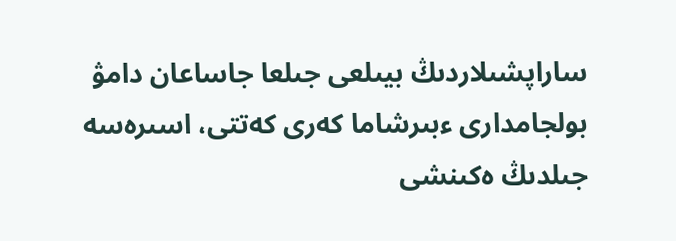ساراپشىلاردىڭ بيىلعى جىلعا جاساعان دامۋ بولجامدارى ءبىرشاما كەرى كەتتى، اسىرەسە جىلدىڭ ەكىنشى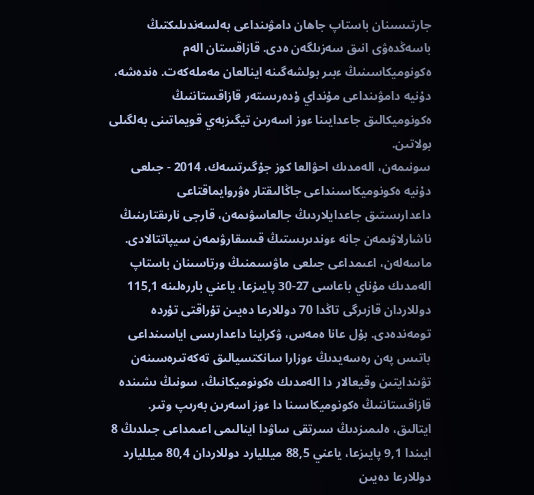جارتىسىنان باستاپ جاھان دامۋىنداعى بەلسەندىلىكتىڭ باسەڭدەۋى انىق سەزىلگەن ەدى. قازاقستان الەم ەكونوميكاسىنىڭ ءبىر بولشەگىنە اينالعان مەملەكەت. ەندەشە، دۇنيە دامۋىنداعى مۇنداي ۇدەرىستەر قازاقستاننىڭ ەكونوميكالىق جاعدايىنا ءوز اسەرىن تيگىزبەي قويماتىنى بەلگىلى بولاتىن.
سونىمەن، الەمدىك احۋالعا كوز جۇگىرتسەك، 2014 - جىلعى دۇنيە ەكونوميكاسىنداعى جاڭالىقتار ەۋروايماقتاعى داعدارىستىق جاعدايلاردىڭ جالعاسۋىمەن، قارجى نارىقتارىنىڭ ناشارلاۋىمەن جانە ءوندىرىستىڭ قىسقارۋىمەن سيپاتتالادى. ماسەلەن، اعىمداعى جىلعى ماۋسىمنىڭ ورتاسىنان باستاپ الەمدىك مۇناي باعاسى 27-30 پايىزعا، ياعني باررەلىنە 115,1 دوللاردان قازىرگى تاڭدا 70 دوللارعا دەيىن تۇراقتى تۇردە تومەندەدى. بۇل عانا ەمەس، ۋكراينا داعدارىسى اياسىنداعى باتىس پەن رەسەيدىڭ ءوزارا سانكتسيالىق تەكەتىرەسىنەن تۋىندايتىن وقيعالار دا الەمدىك ەكونوميكانىڭ، سونىڭ ىشىندە قازاقستاننىڭ ەكونوميكاسىنا دا ءوز اسەرىن بەرىپ وتىر. ايتالىق، ەلىمىزدىڭ سىرتقى ساۋدا اينالىمى اعىمداعى جىلدىڭ 8 ايىندا 9,1 پايىزعا، ياعني 88,5 ميلليارد دوللاردان 80,4 ميلليارد دوللارعا دەيىن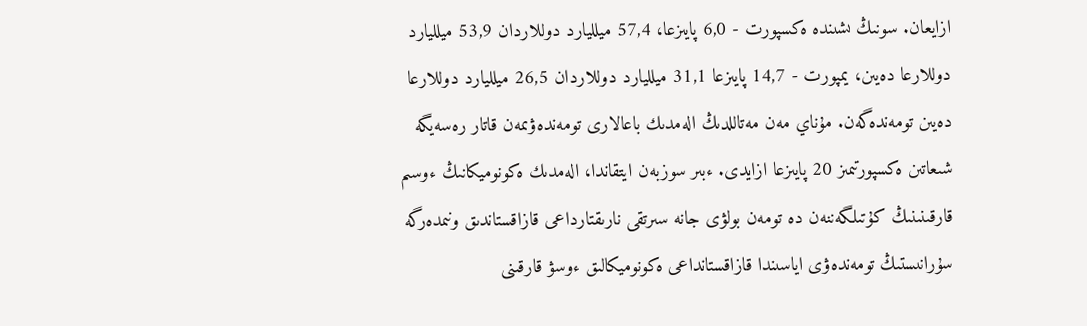ازايعان. سونىڭ ىشىندە ەكسپورت - 6,0 پايىزعا، 57,4 ميلليارد دوللاردان 53,9 ميلليارد دوللارعا دەيىن، يمپورت - 14,7 پايىزعا 31,1 ميلليارد دوللاردان 26,5 ميلليارد دوللارعا دەيىن تومەندەگەن. مۇناي مەن مەتاللدىڭ الەمدىك باعالارى تومەندەۋىمەن قاتار رەسەيگە شىعاتىن ەكسپورتىمىز 20 پايىزعا ازايدى. ءبىر سوزبەن ايتقاندا، الەمدىك ەكونوميكانىڭ ءوسىم قارقىنىنىڭ كۇتىلگەننەن دە تومەن بولۋى جانە سىرتقى نارىقتارداعى قازاقستاندىق ونىمدەرگە سۇرانىستىڭ تومەندەۋى اياسىندا قازاقستانداعى ەكونوميكالىق ءوسۋ قارقىنى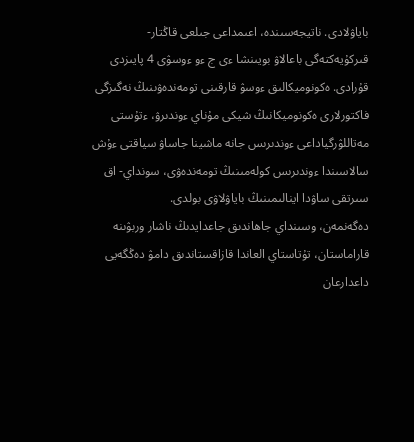باياۋلادى. ناتيجەسىندە، اعىمداعى جىلعى قاڭتار- قىركۇيەكتەگى باعالاۋ بويىنشا ءى ج ءو ءوسۋى 4 پايىزدى قۇرادى. ەكونوميكالىق ءوسۋ قارقىنى تومەندەۋىنىڭ نەگىزگى فاكتورلارى ەكونوميكانىڭ شيكى مۇناي ءوندىرۋ، ءتۇستى مەتاللۋرگياداعى ءوندىرىس جانە ماشينا جاساۋ سياقتى ءۇش سالاسىندا ءوندىرىس كولەمىنىڭ تومەندەۋى، سونداي- اق سىرتقى ساۋدا اينالىمىنىڭ باياۋلاۋى بولدى.
دەگەنمەن، وسىنداي جاھاندىق جاعدايدىڭ ناشار وربۋىنە قاراماستان، تۇتاستاي العاندا قازاقستاندىق دامۋ دەڭگەيى داعدارعان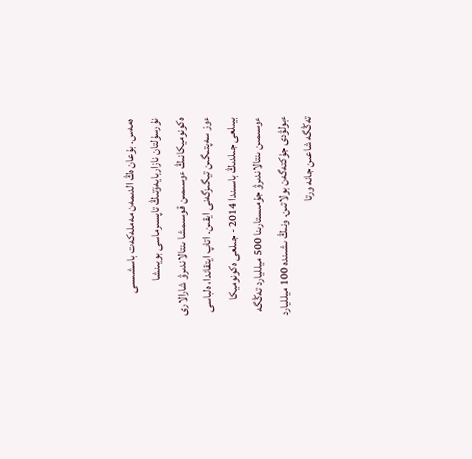ەمەس. بۇعان ەڭ الدىمەن مەملەكەت باسشىسى نۇرسۇلتان نازاربايەۆتىڭ تاپسىرماسى بويىنشا ەكونوميكانىڭ ءوسىمىن قوسىمشا ىنتالاندىرۋ شارالارى ءوز سەپتىگىن تيگىزگەنى ايقىن. اتاپ ايتقاندا، ەلباسى بيىلعى جىلدىڭ باسىندا 2014 - جىلعى ەكونوميكا ءوسىمىن ىنتالاندىرۋ جۇمىستارىنا 500 ميلليارد تەڭگە ءبولۋدى جۇكتەگەن بولاتىن. ونىڭ ىشىندە 100 ميلليارد تەڭگە شاعىن جانە ورتا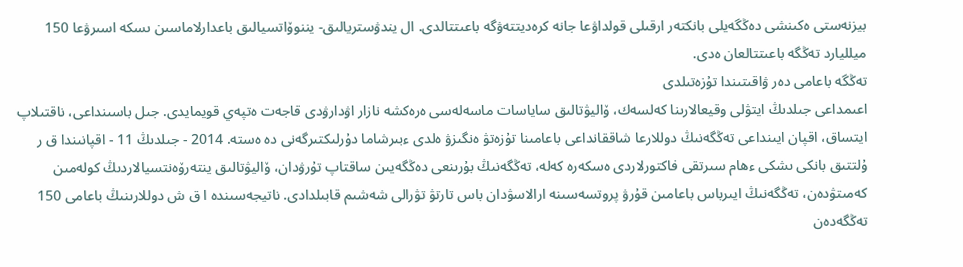بيزنەستى ەكىنشى دەڭگەيلى بانكتەر ارقىلى قولداۋعا جانە كرەديتتەۋگە باعىتتالدى. ال يندۋستريالىق- يننوۆاتسيالىق باعدارلاماسىن ىسكە اسىرۋعا 150 ميلليارد تەڭگە باعىتتالعان ەدى.
تەڭگە باعامى دەر ۋاقىتىندا تۇزەتىلدى
اعىمداعى جىلدىڭ ايتۋلى وقيعالارىنا كەلسەك، ۆاليۋتالىق ساياسات ماسەلەسى ەرەكشە نازار اۋدارۋدى قاجەت ەتپەي قويمايدى. جىل باسىنداعى، ناقتىلاپ ايتساق، اقپان ايىنداعى تەڭگەنىڭ دوللارعا شاققانداعى باعامىنا تۇزەتۋ ەنگىزۋ ەلدى ءبىرشاما دۇرلىكتىرگەنى دە ەستە. 2014 - جىلدىڭ 11 - اقپانىندا ق ر ۇلتتىق بانكى ىشكى ءھام سىرتقى فاكتورلاردى ەسكەرە كەلە، تەڭگەنىڭ بۇرىنعى دەڭگەيىن ساقتاپ تۇرۋدان، ۆاليۋتالىق ينتەرۆەنتسيالاردىڭ كولەمىن كەمىتۋدەن، تەڭگەنىڭ ايىرباس باعامىن قۇرۋ پروتسەسىنە ارالاسۋدان باس تارتۋ تۋرالى شەشىم قابىلدادى. ناتيجەسىندە ا ق ش دوللارىنىڭ باعامى 150 تەڭگەدەن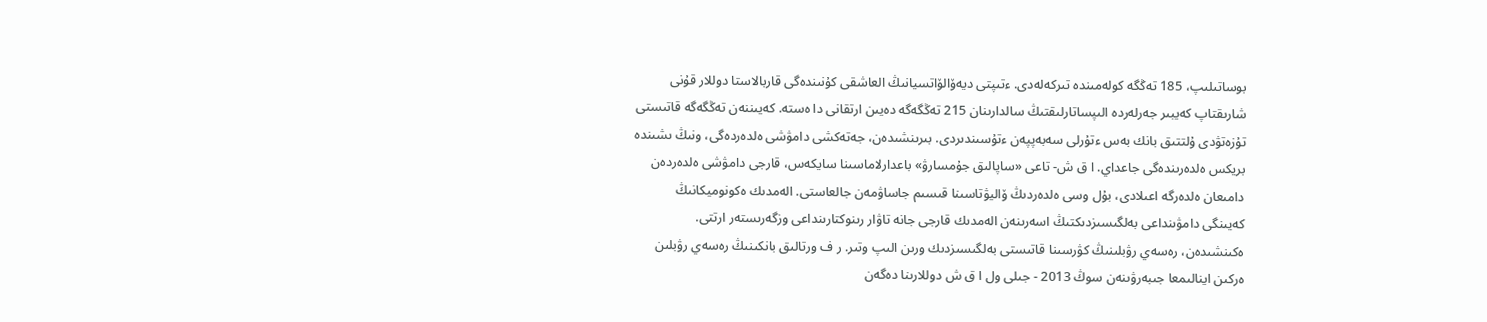بوساتىلىپ، 185 تەڭگە كولەمىندە تىركەلەدى. ءتىپتى ديەۆالۆاتسيانىڭ العاشقى كۇنىندەگى قاربالاستا دوللار قۇنى شارىقتاپ كەيبىر جەرلەردە الىپساتارلىقتىڭ سالدارىنان 215 تەڭگەگە دەيىن ارتقانى دا ەستە. كەيىننەن تەڭگەگە قاتىستى تۇزەتۋدى ۇلتتىق بانك بەس ءتۇرلى سەبەپپەن ءتۇسىندىردى. بىرىنشىدەن، جەتەكشى دامۋشى ەلدەردەگى، ونىڭ ىشىندە بريكس ەلدەرىندەگى جاعداي. ا ق ش- تاعى «ساپالىق جۇمسارۋ» باعدارلاماسىنا سايكەس، قارجى دامۋشى ەلدەردەن دامىعان ەلدەرگە اعىلادى، بۇل وسى ەلدەردىڭ ۆاليۋتاسىنا قىسىم جاساۋمەن جالعاستى. الەمدىك ەكونوميكانىڭ كەيىنگى دامۋىنداعى بەلگىسىزدىكتىڭ اسەرىنەن الەمدىك قارجى جانە تاۋار رىنوكتارىنداعى وزگەرىستەر ارتتى. ەكىنشىدەن، رەسەي رۋبلىنىڭ كۋرسىنا قاتىستى بەلگىسىزدىك ورىن الىپ وتىر. ر ف ورتالىق بانكىنىڭ رەسەي رۋبلىن ەركىن اينالىمعا جىبەرۋىنەن سوڭ 2013 - جىلى ول ا ق ش دوللارىنا دەگەن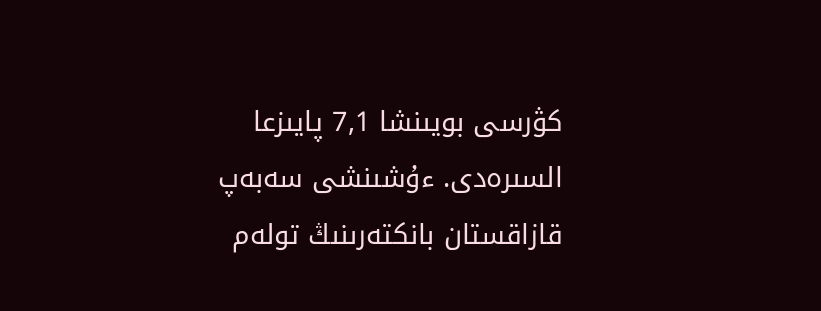كۋرسى بويىنشا 7,1 پايىزعا السىرەدى. ءۇشىنشى سەبەپ قازاقستان بانكتەرىنىڭ تولەم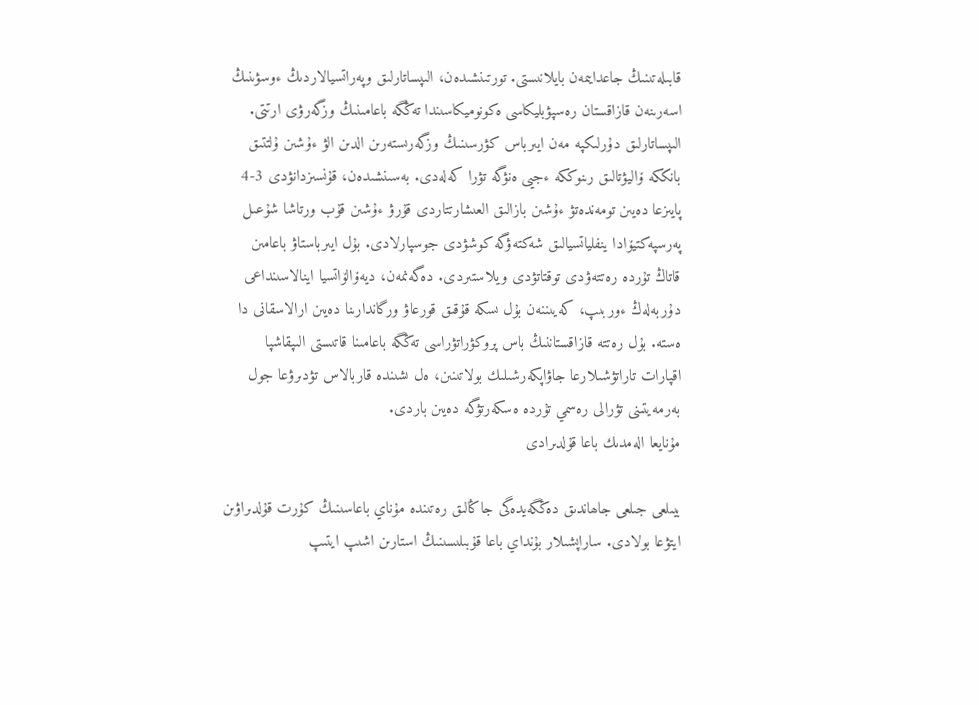قابىلەتىنىڭ جاعدايىمەن بايلانىستى. تورتىنشىدەن، الىپساتارلىق وپەراتسيالاردىڭ ءوسۋىنىڭ اسەرىنەن قازاقستان رەسپۋبليكاسى ەكونوميكاسىندا تەڭگە باعامىنىڭ وزگەرۋى ارتتى. الىپساتارلىق دۇرلىكپە مەن ايىرباس كۋرسىنىڭ وزگەرىستەرىن الدىن الۋ ءۇشىن ۇلتتىق بانككە ۆاليۋتالىق رىنوككە ءجيى ەنۋگە تۋرا كەلەدى. بەسىنشىدەن، قۇنسىزدانۋدى 3-4 پايىزعا دەيىن تومەندەتۋ ءۇشىن بازالىق العىشارتتاردى قۇرۋ ءۇشىن قۇب ورتاشا شۇعىل پەرسپەكتيۆادا ينفلياتسيالىق شەكتەۋگە كوشۋدى جوسپارلادى. بۇل ايىرباستاۋ باعامىن قاتاڭ تۇردە رەتتەۋدى توقتاتۋدى ويلاستىردى. دەگەنمەن، ديەۆالۆاتسيا اينالاسىنداعى دۇربەلەڭ ءوربىپ، كەيىننەن بۇل ىسكە قۇقىق قورعاۋ ورگاندارىنا دەيىن ارالاسقانى دا ەستە. بۇل رەتتە قازاقستاننىڭ باس پروكۋراتۋراسى تەڭگە باعامىنا قاتىستى الىپقاشپا اقپارات تاراتۋشىلارعا جاۋاپكەرشىلىك بولاتىنىن، ەل ىشىندە قاربالاس تۋدىرۋعا جول بەرمەيتىنى تۋرالى رەسمي تۇردە ەسكەرتۋگە دەيىن باردى.
مۇنايعا الەمدىك باعا قۇلدىرادى

بيىلعى جىلعى جاھاندىق دەڭگەيدەگى جاڭالىق رەتىندە مۇناي باعاسىنىڭ كۇرت قۇلدىراۋىن ايتۋعا بولادى. ساراپشىلار بۇنداي باعا قۇبىلىسىنىڭ استارىن اشىپ ايتىپ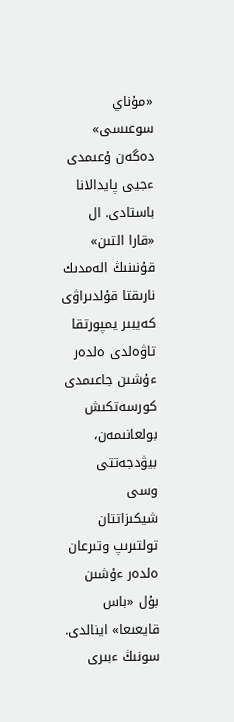«مۇناي سوعىسى» دەگەن ۇعىمدى ءجيى پايدالانا باستادى. ال «قارا التىن» قۇنىنىڭ الەمدىك نارىقتا قۇلدىراۋى كەيبىر يمپورتقا تاۋەلدى ەلدەر ءۇشىن جاعىمدى كورسەتكىش بولعانىمەن، بيۋدجەتتى وسى شيكىزاتتان تولتىرىپ وتىرعان ەلدەر ءۇشىن بۇل «باس قايعىعا» اينالدى. سونىڭ ءبىرى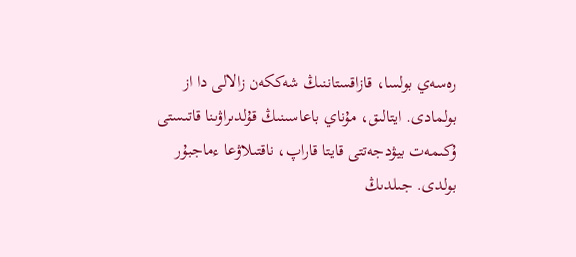رەسەي بولسا، قازاقستاننىڭ شەككەن زالالى دا از بولمادى. ايتالىق، مۇناي باعاسىنىڭ قۇلدىراۋىنا قاتىستى ۇكىمەت بيۋدجەتتى قايتا قاراپ، ناقتىلاۋعا ءماجبۇر بولدى. جىلدىڭ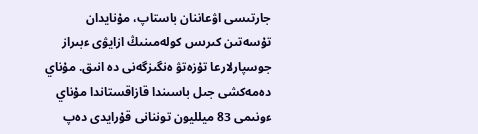جارتىسى اۋعاننان باستاپ، مۇنايدان تۇسەتىن كىرىس كولەمىنىڭ ازايۋى ءبىراز جوسپارلارعا تۇزەتۋ ەنگىزگەنى دە انىق. مۇناي دەمەكشى جىل باسىندا قازاقستاندا مۇناي ءونىمى 83 ميلليون توننانى قۇرايدى دەپ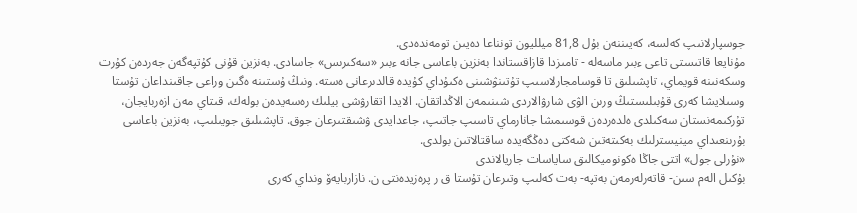جوسپارلانىپ كەلسە، كەيىننەن بۇل 81,8 ميلليون تونناعا دەيىن تومەندەدى.
مۇنايعا قاتىستى تاعى ءبىر ماسەلە - تامىزدا قازاقستاندا بەنزين باعاسى جانە ءبىر «سەكىرىس» جاسادى. بەنزين قۇنى كۇتپەگەن جەردەن كۇرت وسكەنىنە قويماي، تاپشىلىق تا قوسامجارلاسىپ تۇتىنۋشىنى ەكىۇداي كۇيدە قالدىرعانى ەستە. ونىڭ ۇستىنە ەگىن وراعى جاقىنداعان تۇستا وسىلايشا كەرى قۇبىلىستىڭ ورىن الۋى شارۋالاردى شىنىمەن الاڭداتقان. الايدا اتقارۋشى بيلىك رەسەيدەن بولەك، قىتاي مەن ازەربايجان، تۇركىمەنستان سەكىلدى ەلدەردەن قوسىمشا جانارماي تاسىپ جاتىپ، جاعدايدى ۋشىقتىرعان جوق. تاپشىلىق جويىلىپ، بەنزين باعاسى بۇرىنعىداي مينيسترلىك بەكىتەتىن شەكتى دەڭگەيدە ساقتالاتىن بولدى.
«نۇرلى جول» اتتى جاڭا ەكونوميكالىق ساياسات جاريالاندى
بۇكىل الەم سىن- قاتەرلەرمەن بەتپە- بەت كەلىپ وتىرعان تۇستا ق ر پرەزيدەنتى ن. نازاربايەۆ ونداي كەرى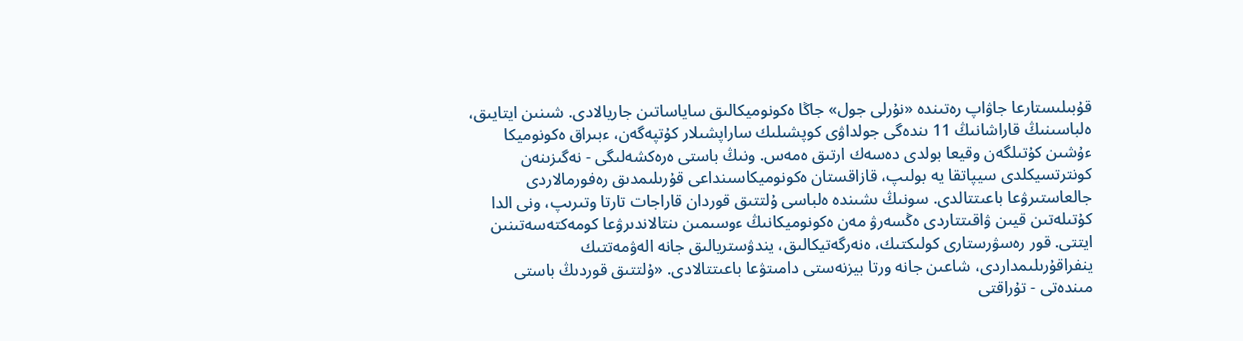قۇبىلىستارعا جاۋاپ رەتىندە «نۇرلى جول» جاڭا ەكونوميكالىق ساياساتىن جاريالادى. شىنىن ايتايىق، ەلباسىنىڭ قاراشانىڭ 11 ىندەگى جولداۋى كوپشىلىك ساراپشىلار كۇتپەگەن، ءبىراق ەكونوميكا ءۇشىن كۇتىلگەن وقيعا بولدى دەسەك ارتىق ەمەس. ونىڭ باستى ەرەكشەلىگى - نەگىزىنەن كونترتسيكلدى سيپاتقا يە بولىپ، قازاقستان ەكونوميكاسىنداعى قۇرىلىمدىق رەفورمالاردى جالعاستىرۋعا باعىتتالدى. سونىڭ ىشىندە ەلباسى ۇلتتىق قوردان قاراجات تارتا وتىرىپ، ونى الدا كۇتىلەتىن قيىن ۋاقىتتاردى ەڭسەرۋ مەن ەكونوميكانىڭ ءوسىمىن ىنتالاندىرۋعا كومەكتەسەتىنىن ايتتى. قور رەسۋرستارى كولىكتىك، ەنەرگەتيكالىق، يندۋستريالىق جانە الەۋمەتتىك ينفراقۇرىلىمداردى، شاعىن جانە ورتا بيزنەستى دامىتۋعا باعىتتالادى. «ۇلتتىق قوردىڭ باستى مىندەتى - تۇراقتى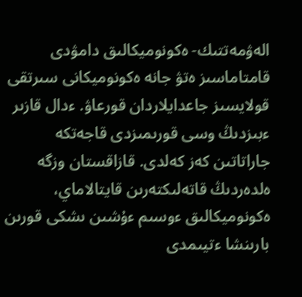الەۋمەتتىك- ەكونوميكالىق دامۋدى قامتاماسىز ەتۋ جانە ەكونوميكانى سىرتقى قولايسىز جاعدايلاردان قورعاۋ. ءدال قازىر ءبىزدىڭ وسى قورىمىزدى قاجەتكە جاراتاتىن كەز كەلدى. قازاقستان وزگە ەلدەردىڭ قاتەلىكتەرىن قايتالاماي، ەكونوميكالىق ءوسىم ءۇشىن ىشكى قورىن بارىنشا ءتيىمدى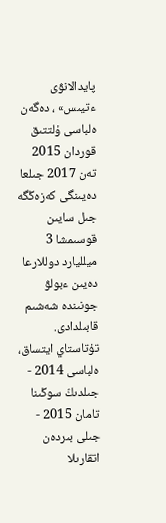پايدالانۋى ءتيىس» ، دەگەن ەلباسى ۇلتتىق قوردان 2015 تەن 2017 جىلعا دەيىنگى كەزەڭگە جىل سايىن قوسىمشا 3 ميلليارد دوللارعا دەيىن ءبولۋ جونىندە شەشىم قابىلدادى.
تۇتاستاي ايتساق، ەلباسى 2014 - جىلدىڭ سوڭىنا تامان 2015 - جىلى بىردەن اتقارىلا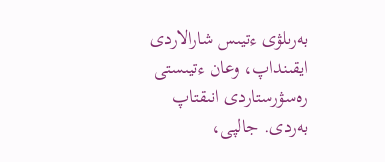بەرىلۋى ءتيىس شارالاردى ايقىنداپ، وعان ءتيىستى رەسۋرستاردى انىقتاپ بەردى. جالپى،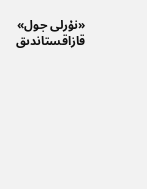«نۇرلى جول» قازاقستاندىق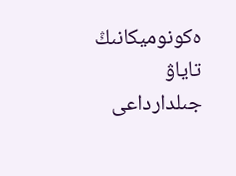ەكونوميكانىڭ تاياۋ جىلدارداعى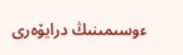ءوسىمىنىڭ درايۆەرى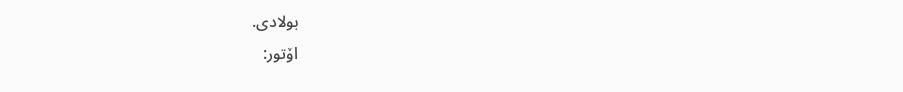بولادى.
اۆتور: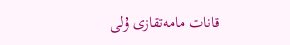قانات مامەتقازى ۇلى